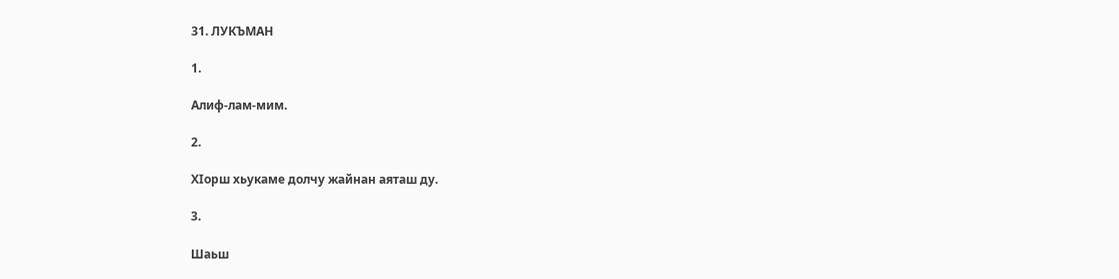31. ЛУКЪМАН

1.

Алиф-лам-мим.

2.

ХIорш хьукаме долчу жайнан аяташ ду.

3.

Шаьш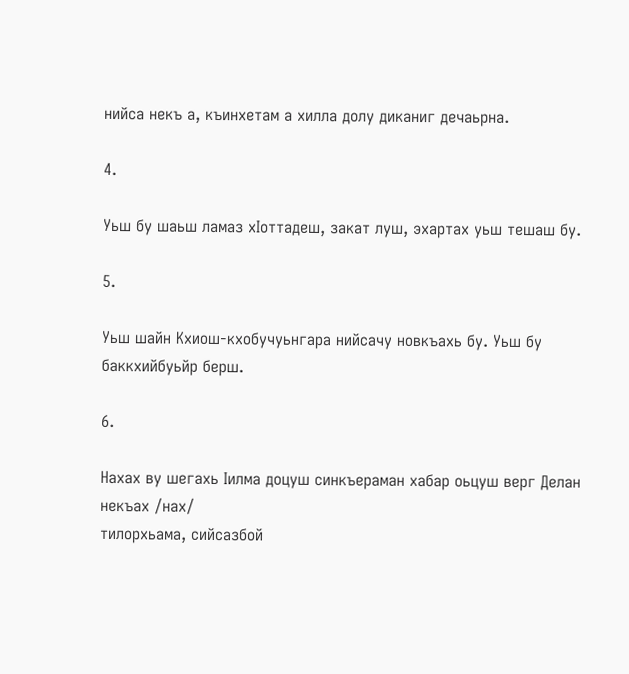нийса некъ а‚ къинхетам а хилла долу диканиг дечаьрна.

4.

Уьш бу шаьш ламаз хIоттадеш‚ закат луш‚ эхартах уьш тешаш бу.

5.

Уьш шайн Кхиош-кхобучуьнгара нийсачу новкъахь бу. Уьш бу баккхийбуьйр берш.

6.

Нахах ву шегахь Iилма доцуш синкъераман хабар оьцуш верг Делан некъах /нах/
тилорхьама‚ сийсазбой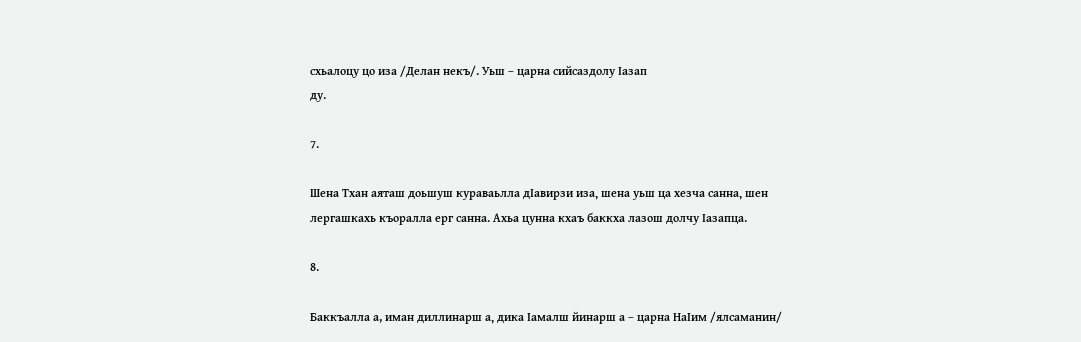схьалоцу цо иза /Делан некъ/. Уьш – царна сийсаздолу Iазап
ду.

7.

Шена Тхан аяташ доьшуш кураваьлла дIавирзи иза‚ шена уьш ца хезча санна‚ шен
лергашкахь къоралла ерг санна. Ахьа цунна кхаъ баккха лазош долчу Iазапца.

8.

Баккъалла а, иман диллинарш а‚ дика Iамалш йинарш а – царна НаIим /ялсаманин/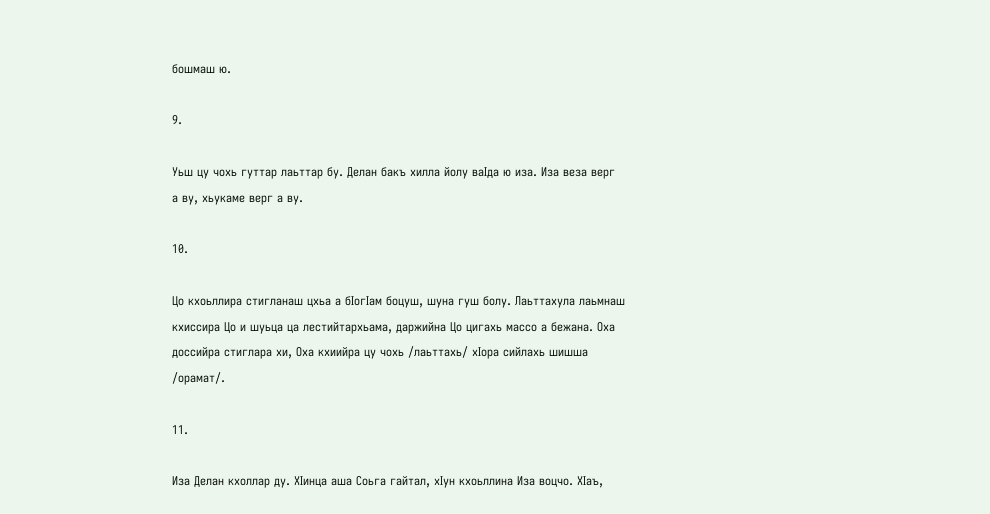бошмаш ю.

9.

Уьш цу чохь гуттар лаьттар бу. Делан бакъ хилла йолу ваIда ю иза. Иза веза верг
а ву‚ хьукаме верг а ву.

10.

Цо кхоьллира стигланаш цхьа а бIогIам боцуш‚ шуна гуш болу. Лаьттахула лаьмнаш
кхиссира Цо и шуьца ца лестийтархьама‚ даржийна Цо цигахь массо а бежана. Оха
доссийра стиглара хи‚ Оха кхиийра цу чохь /лаьттахь/ хIора сийлахь шишша
/орамат/.

11.

Иза Делан кхоллар ду. ХIинца аша Соьга гайтал‚ хIун кхоьллина Иза воцчо. ХIаъ‚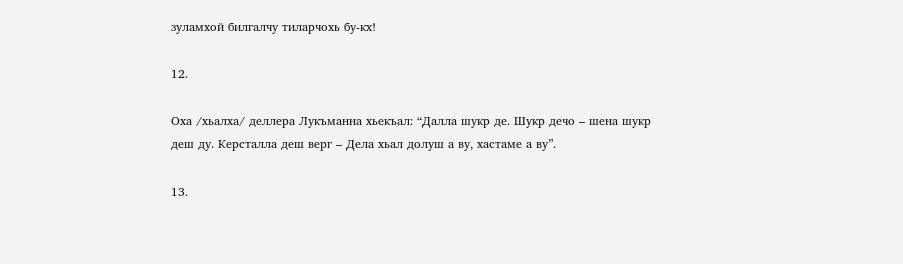зуламхой билгалчу тиларчохь бу-кх!

12.

Оха /хьалха/ деллера Лукъманна хьекъал: “Далла шукр де. Шукр дечо – шена шукр
деш ду. Керсталла деш верг – Дела хьал долуш а ву‚ хастаме а ву”.

13.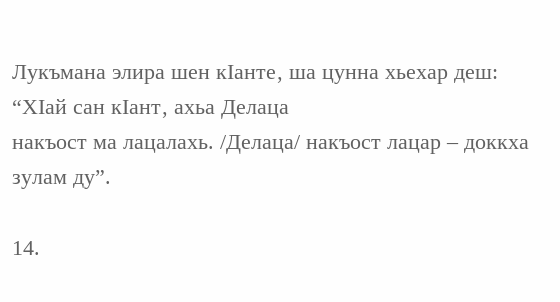Лукъмана элира шен кIанте‚ ша цунна хьехар деш: “ХIай сан кIант‚ ахьа Делаца
накъост ма лацалахь. /Делаца/ накъост лацар – доккха зулам ду”.

14.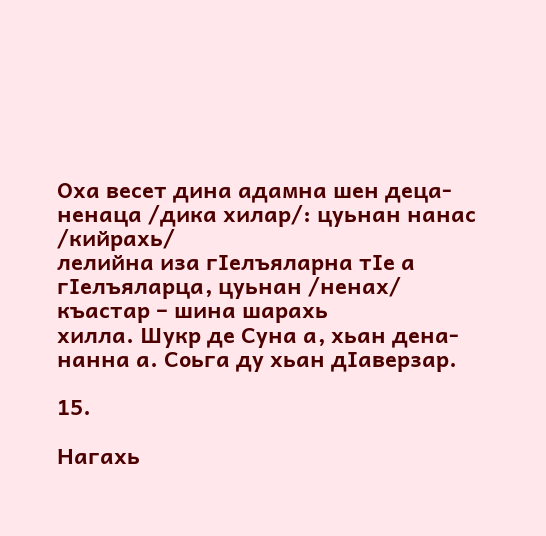Оха весет дина адамна шен деца-ненаца /дика хилар/: цуьнан нанас /кийрахь/
лелийна иза гIелъяларна тIе а гIелъяларца‚ цуьнан /ненах/ къастар – шина шарахь
хилла. Шукр де Суна а‚ хьан дена-нанна а. Соьга ду хьан дIаверзар.

15.

Нагахь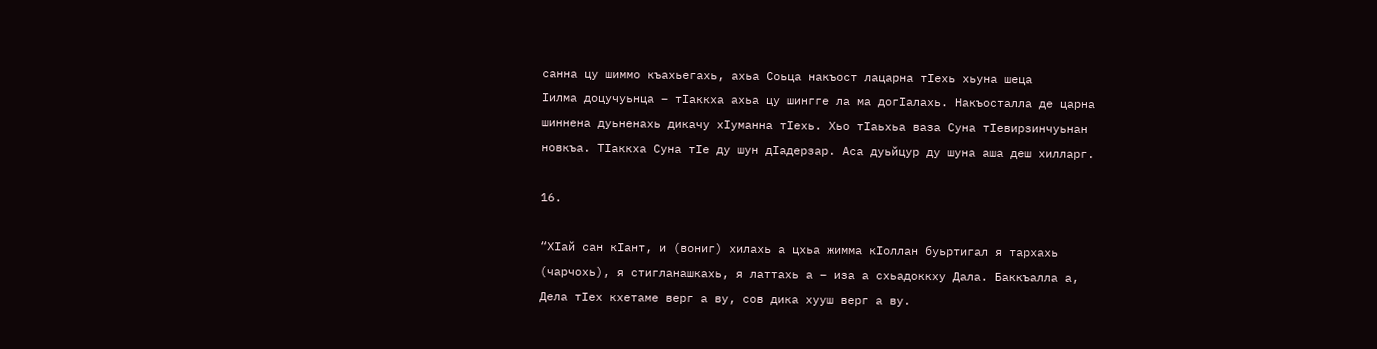санна цу шиммо къахьегахь‚ ахьа Соьца накъост лацарна тIехь хьуна шеца
Iилма доцучуьнца – тIаккха ахьа цу шингге ла ма догIалахь. Накъосталла де царна
шиннена дуьненахь дикачу хIуманна тIехь. Хьо тIаьхьа ваза Суна тIевирзинчуьнан
новкъа. ТIаккха Суна тIе ду шун дIадерзар. Аса дуьйцур ду шуна аша деш хилларг.

16.

“ХIай сан кIант‚ и (вониг) хилахь а цхьа жимма кIоллан буьртигал я тархахь
(чарчохь)‚ я стигланашкахь‚ я латтахь а – иза а схьадоккху Дала. Баккъалла а,
Дела тIех кхетаме верг а ву‚ сов дика хууш верг а ву.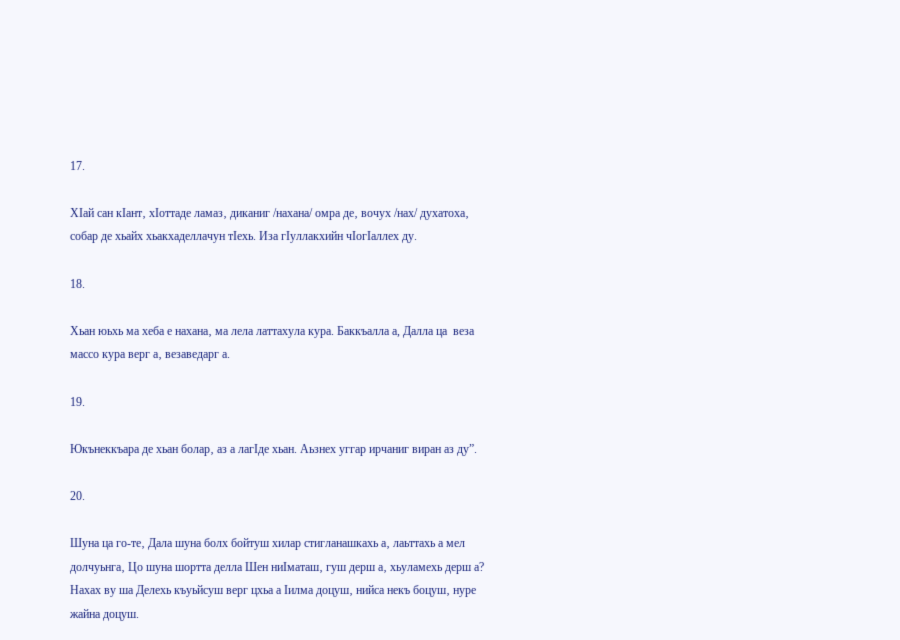17.

ХIай сан кIант‚ хIоттаде ламаз‚ диканиг /нахана/ омра де‚ вочух /нах/ духатоха‚
собар де хьайх хьакхаделлачун тIехь. Иза гIуллакхийн чIогIаллех ду.

18.

Хьан юьхь ма хеба е нахана‚ ма лела латтахула кура. Баккъалла а, Далла ца  веза
массо кура верг а‚ везаведарг а.

19.

Юкънеккъара де хьан болар‚ аз а лагIде хьан. Аьзнех уггар ирчаниг виран аз ду”.

20.

Шуна ца го-те‚ Дала шуна болх бойтуш хилар стигланашкахь а‚ лаьттахь а мел
долчуьнга‚ Цо шуна шортта делла Шен ниIматаш‚ гуш дерш а‚ хьуламехь дерш а?
Нахах ву ша Делехь къуьйсуш верг цхьа а Iилма доцуш‚ нийса некъ боцуш‚ нуре
жайна доцуш.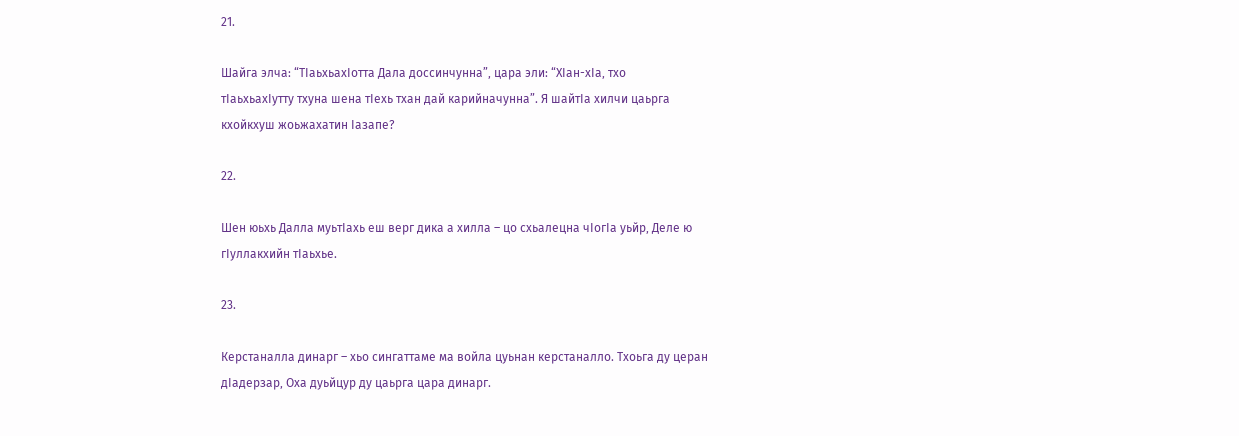21.

Шайга элча: “ТIаьхьахIотта Дала доссинчунна”‚ цара эли: “ХIан-хIа‚ тхо
тIаьхьахIутту тхуна шена тIехь тхан дай карийначунна”. Я шайтIа хилчи цаьрга
кхойкхуш жоьжахатин Iазапе?

22.

Шен юьхь Далла муьтIахь еш верг дика а хилла – цо схьалецна чIогIа уьйр‚ Деле ю
гIуллакхийн тIаьхье.

23.

Керстаналла динарг – хьо сингаттаме ма войла цуьнан керстаналло. Тхоьга ду церан
дIадерзар‚ Оха дуьйцур ду цаьрга цара динарг.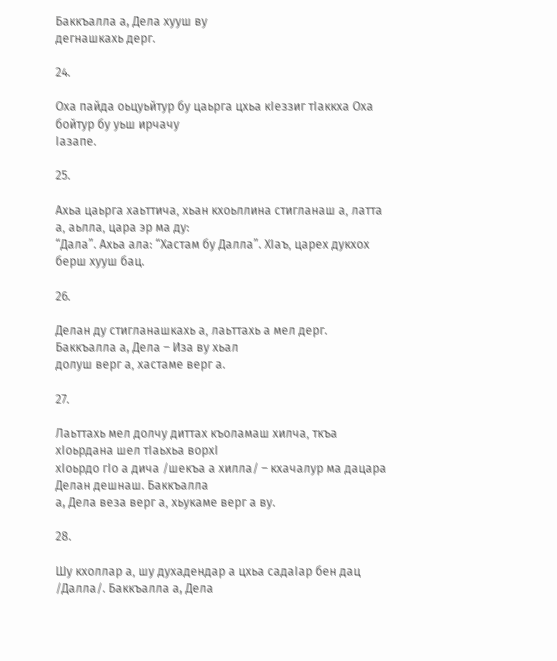Баккъалла а, Дела хууш ву
дегнашкахь дерг.

24.

Оха пайда оьцуьйтур бу цаьрга цхьа кIеззиг тIаккха Оха бойтур бу уьш ирчачу
Iазапе.

25.

Ахьа цаьрга хаьттича‚ хьан кхоьллина стигланаш а‚ латта а‚ аьлла‚ цара эр ма ду:
“Дала”. Ахьа ала: “Хастам бу Далла”. ХIаъ‚ царех дукхох берш хууш бац.

26.

Делан ду стигланашкахь а‚ лаьттахь а мел дерг. Баккъалла а, Дела – Иза ву хьал
долуш верг а‚ хастаме верг а.

27.

Лаьттахь мел долчу диттах къоламаш хилча‚ ткъа хIоьрдана шел тIаьхьа ворхI
хIоьрдо гIо а дича /шекъа а хилла/ – кхачалур ма дацара Делан дешнаш. Баккъалла
а, Дела веза верг а‚ хьукаме верг а ву.

28.

Шу кхоллар а‚ шу духадендар а цхьа садаIар бен дац /Далла/. Баккъалла а, Дела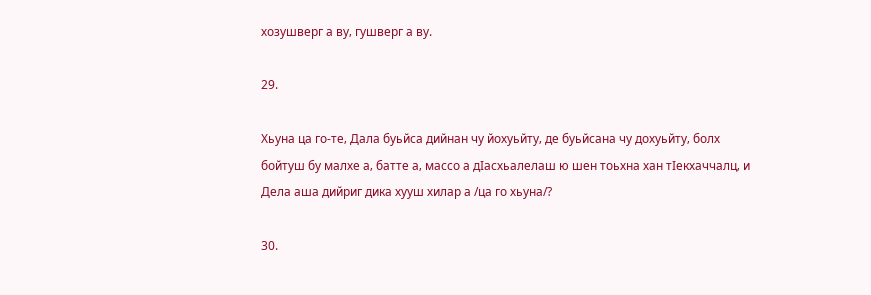хозушверг а ву‚ гушверг а ву.

29.

Хьуна ца го-те‚ Дала буьйса дийнан чу йохуьйту‚ де буьйсана чу дохуьйту‚ болх
бойтуш бу малхе а‚ батте а‚ массо а дIасхьалелаш ю шен тоьхна хан тIекхаччалц‚ и
Дела аша дийриг дика хууш хилар а /ца го хьуна/?

30.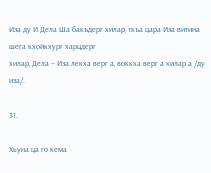Иза ду И Дела Ша бакъдерг хилар‚ ткъа цара Иза витина шега кхойкхург харцдерг
хилар‚ Дела – Иза лекха верг а‚ воккха верг а хилар а /ду иза/.

31.

Хьуна ца го кема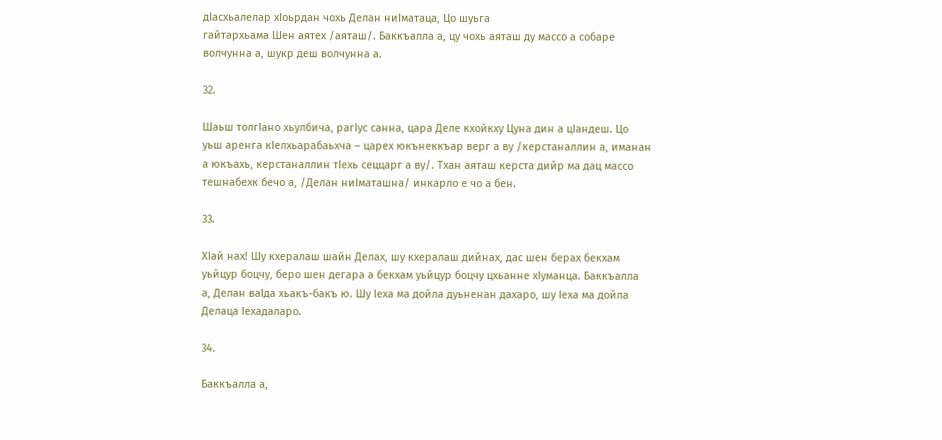дIасхьалелар хIоьрдан чохь Делан ниIматаца‚ Цо шуьга
гайтархьама Шен аятех /аяташ/. Баккъалла а, цу чохь аяташ ду массо а собаре
волчунна а‚ шукр деш волчунна а.

32.

Шаьш толгIано хьулбича‚ рагIус санна‚ цара Деле кхойкху Цуна дин а цIандеш. Цо
уьш аренга кIелхьарабаьхча – царех юкънеккъар верг а ву /керстаналлин а‚ иманан
а юкъахь‚ керстаналлин тIехь сеццарг а ву/. Тхан аяташ керста дийр ма дац массо
тешнабехк бечо а‚ /Делан ниIматашна/ инкарло е чо а бен.

33.

ХIай нах! Шу кхералаш шайн Делах‚ шу кхералаш дийнах‚ дас шен берах бекхам
уьйцур боцчу‚ беро шен дегара а бекхам уьйцур боцчу цхьанне хIуманца. Баккъалла
а, Делан ваIда хьакъ-бакъ ю. Шу Iеха ма дойла дуьненан дахаро‚ шу Iеха ма дойла
Делаца Iехадаларо.

34.

Баккъалла а,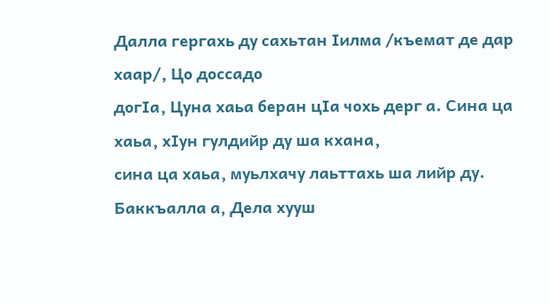Далла гергахь ду сахьтан Iилма /къемат де дар хаар/‚ Цо доссадо
догIа‚ Цуна хаьа беран цIа чохь дерг а. Сина ца хаьа‚ хIун гулдийр ду ша кхана‚
сина ца хаьа‚ муьлхачу лаьттахь ша лийр ду. Баккъалла а, Дела хууш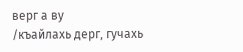верг а ву
/къайлахь дерг‚ гучахь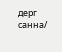дерг санна/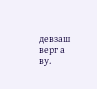девзаш верг а ву.